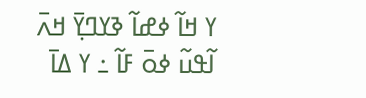ߌ ߞߊ߬ ߦߝߊ߬ ߢߌߣߌ߲߫ ߞߍ߫ ߊ߬ߟߎ߬ ߦߋ߫ ߓߊ߬ ߸ ߌ ߡߊ߫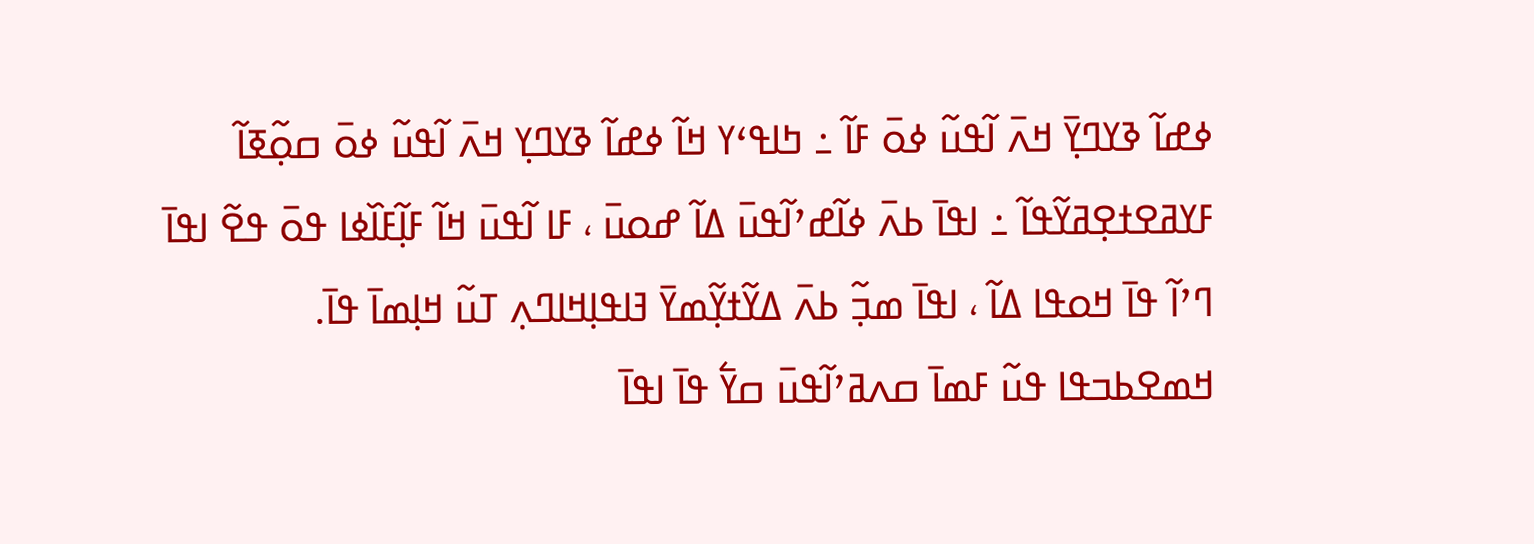ߦߝߊ߬ ߢߌߣߌ߲߫ ߞߍ߫ ߊ߬ߟߎ߬ ߦߋ߫ ߓߊ߬ ߸ ߤߊߟߵߌ ߞߊ߬ ߦߝߊ߬ ߢߌߣߌ߲ ߞߍ߫ ߊ߬ߟߎ߬ ߦߋ߫ ߛߋ߲߬ߧߊ߬ ߓߌߥߐߙߐ߲ߥߌ߬ߟߊ߬ ߸ ߊߟߊ߫ ߕߍ߫ ߦߊ߬ߝߴߊ߬ߟߎ߫ ߡߊ߬ ߝߋߎ߫ ، ߓߊ ߊ߬ߟߎ߫ ߞߊ߬ ߓߊ߲߬ߓߊ߰ߦߊ ߟߋ߫ ߟߐ߬ ߊߟߊ߫ ߣߴߊ߬ ߟߊ߫ ߞߋߟߊ ߡߊ߬ ، ߊߟߊ߫ ߘߏ߲߬ ߕߍ߫ ߡߌ߬ߙߌ߲߬ߘߌ߫ ߔߊߟߊ߲ߞߊߣߍ߲ ߠߎ߬ ߞߊ߲ߘߊ߫ ߟߊ߫.
ߞߘߐߕߏߟߊ ߟߎ߬ ߓߘߊ߫ ߛߍߥߴߊ߬ߟߎ߫ ߛߌ߱ ߟߊ߫ ߊߟߊ߫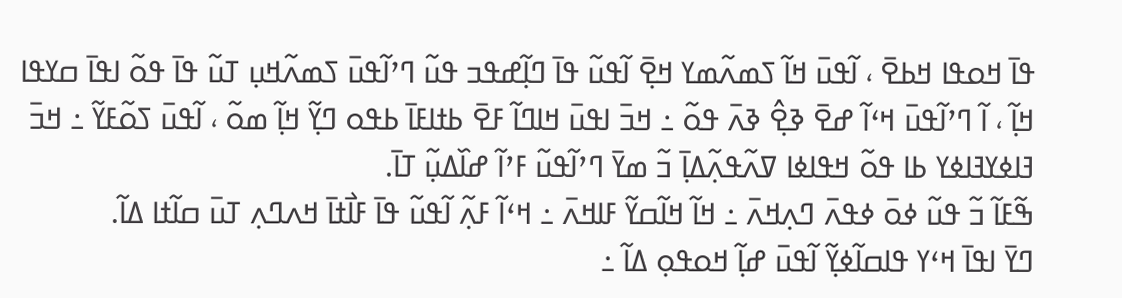ߟߊ߫ ߞߋߟߊ ߞߕߐ߫ ، ߊ߬ߟߎ߫ ߞߊ߬ ߖߘߍ߬ߘߌ ߞߐ߲߫ ߊ߬ߟߎ߬ ߟߊ߫ ߣߊ߲߬ߝߟߏ ߟߎ߬ ߣߴߊ߬ߟߎ߫ ߖߘߍ߬ߞߎ߲ ߠߎ߬ ߟߊ߫ ߟߋ߬ ߊߟߊ߫ ߛߌߟߊ ߞߊ߲߬ ، ߊ߬ ߣߴߊ߬ߟߎ߫ ߞߵߊ߬ ߝߐ߫ ߢߐ߲߮ ߢߍ߫ ߟߋ߬ ߸ ߞߏ߫ ߊߟߎ߫ ߞߊߣߊ߬ ߓߐ߫ ߕߙߊߓߊ߫ ߕߟߋ ߣߌ߲߬ ߞߊ߲߬ ߘߋ߬ ، ߊ߬ߟߎ߫ ߖߋ߬ߓߌ߬ ߸ ߞߏ߫ ߔߊߦߌߔߊߦߌ ߕߊ ߟߋ߬ ߞߟߊߦߊ ߜߍ߬ߟߍ߲߬ߡߊ߲߫ ߏ߬ ߘߌ߫ ߣߴߊ߬ߟߎ߬ ߓߴߊ߬ ߝߊ߰ߡߎ߲߬ ߠߊ߫.
ߒ߬ߓߊ߬ ߏ߬ ߟߎ߬ ߦߋ߫ ߦߟߍ߫ ߣߍ߲ߞߍ߫ ߸ ߞߊ߬ ߞߊ߬ߛߌ߬ ߓߊߞߍ߫ ߸ ߞߵߊ߬ ߓߍ߲߬ ߊ߬ߟߎ߬ ߟߊ߫ ߓߊ߯ߙߊ߫ ߞߍߣߍ߲ ߠߎ߫ ߛߊ߬ߙߊ ߡߊ߬.
ߣߌ߫ ߊߟߊ߫ ߞߵߌ ߟߊߛߊ߬ߦߌ߲߬ ߊ߬ߟߎ߫ ߝߊ߲߬ ߞߋߟߋ߲ ߡߊ߬ ߸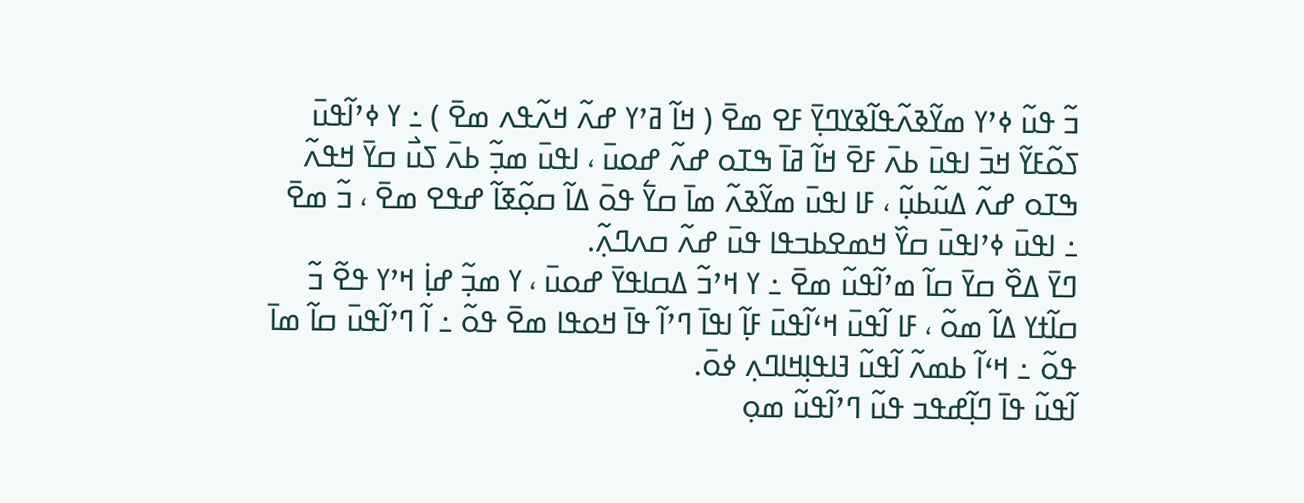ߏ߬ ߟߎ߬ ߦߴߌ ߘߌ߬ߢߍ߬ߟߊ߬ߢߌߣߌ߲߫ ߓߐ ߘߐ߫ ( ߞߊ߬ ߥߴߌ ߝߍ߬ ߞߍ߬ߟߍ ߘߐ߫ ) ߸ ߌ ߦߴߊ߬ߟߎ߫ ߖߋ߬ߓߌ߬ ߞߏ߫ ߊߟߎ߫ ߕߍ߫ ߓߐ߫ ߞߊ߬ ߥߊ߫ ߒߠߋ ߝߍ߬ ߝߋߎ߫ ، ߊߟߎ߫ ߘߏ߲߬ ߕߍ߫ ߖߎ߯ ߛߌ߫ ߞߟߍ߬ ߒߠߋ ߝߍ߬ ߡߎ߬ߕߎ߲߬ ، ߓߊ ߊߟߎ߫ ߘߌ߬ߢߍ߬ ߘߊ߫ ߛߌ߱ ߟߋ߫ ߡߊ߬ ߛߋ߲߬ߧߊ߬ ߝߟߐ ߘߐ߫ ، ߏ߬ ߘߐ߫ ߸ ߊߟߎ߫ ߦߴߊߟߎ߫ ߛߌ߰ ߞߘߐߕߏߟߊ ߟߎ߫ ߝߍ߬ ߛߍߣߍ߲߬.
ߣߌ߫ ߡߐ߰ ߛߌ߫ ߛߊ߬ ߘߴߊ߬ߟߎ߬ ߘߐ߫ ߸ ߌ ߞߴߏ߬ ߡߛߊߟߌ߫ ߝߋߎ߫ ، ߌ ߘߏ߲߬ ߝߊ߲߭ ߞߴߌ ߟߐ߬ ߏ߬ ߛߊ߬ߙߌ ߡߊ߬ ߘߋ߬ ، ߓߊ ߊ߬ߟߎ߫ ߞߵߊ߬ߟߎ߫ ߓߊ߲߬ ߊߟߊ߫ ߣߴߊ߬ ߟߊ߫ ߞߋߟߊ ߘߐ߫ ߟߋ߬ ߸ ߊ߬ ߣߴߊ߬ߟߎ߫ ߛߊ߬ ߘߊ߫ ߟߋ߬ ߸ ߞߵߊ߬ ߕߘߍ߬ ߊ߬ߟߎ߬ ߔߊߟߊ߲ߞߊߣߍ߲ ߦߋ߫.
ߊ߬ߟߎ߬ ߟߊ߫ ߣߊ߲߬ߝߟߏ ߟߎ߬ ߣߴߊ߬ߟߎ߬ ߘߋ߲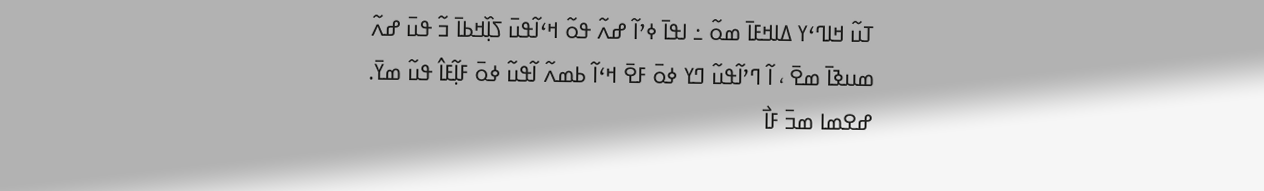ߠߎ߬ ߞߊߣߵߌ ߡߊߞߓߊ߫ ߘߋ߬ ߸ ߊߟߊ߫ ߦߴߊ߬ ߝߍ߬ ߟߋ߬ ߞߵߊ߬ߟߎ߫ ߖߊ߲߰ߞߕߊ߫ ߏ߬ ߟߎ߫ ߝߍ߬ ߘߎߢߊ߫ ߘߐ߫ ، ߊ߬ ߣߴߊ߬ߟߎ߬ ߣߌ ߦߋ߫ ߓߐ߫ ߞߵߊ߬ ߕߘߍ߬ ߊ߬ߟߎ߬ ߦߋ߫ ߓߊ߲߬ߓߊ߮ ߟߎ߬ ߘߌ߫.
ߝߐߘߊ ߘߏ߫ ߓߊ߯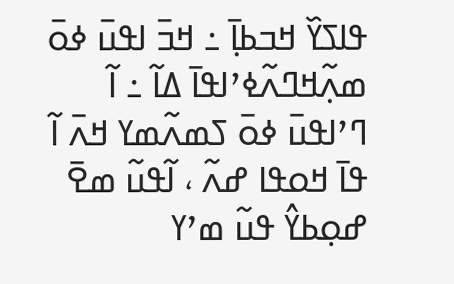ߟߊߖߌ߰ ߞߏߕߊ߲߫ ߸ ߞߏ߫ ߊߟߎ߫ ߦߋ߫ ߘߍ߲߬ߞߣߍ߬ߦߴߊߟߊ߫ ߡߊ߬ ߸ ߊ߬ ߣߴߊߟߎ߫ ߦߋ߫ ߖߘߍ߬ߘߌ ߞߍ߫ ߊ߬ ߟߊ߫ ߞߋߟߊ ߝߍ߬ ، ߊ߬ߟߎ߬ ߘߐ߫ ߝߋ߲ߕߌ߮ ߟߎ߬ ߘߴߌ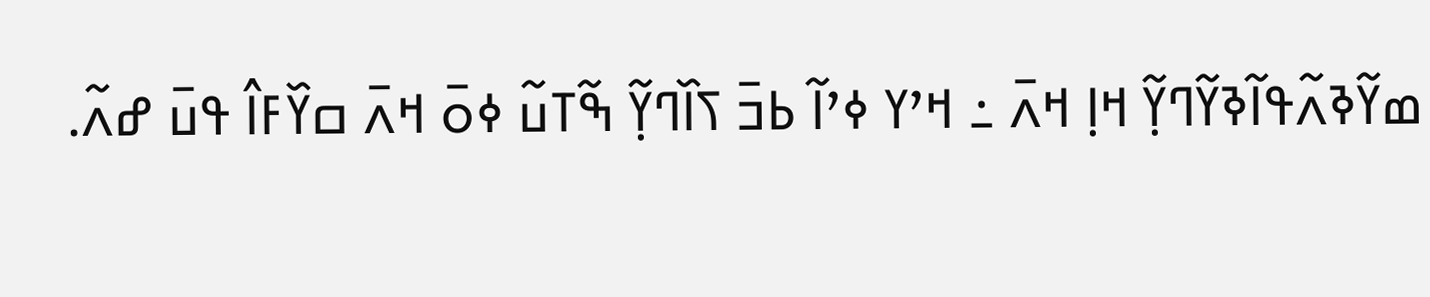ߘߌ߬ߢߍ߬ߟߊ߬ߢߌ߬ߣߌ߲߬ ߞߊ߲ ߞߍ߫ ߸ ߞߴߌ ߦߴߊ߬ ߕߏ߫ ߖߊ߰ߣߌ߲߬ ߒ߬ߠߎ߬ ߦߋ߫ ߞߍ߫ ߛߌ߰ߓߊ߮ ߟߎ߫ ߝߍ߬.